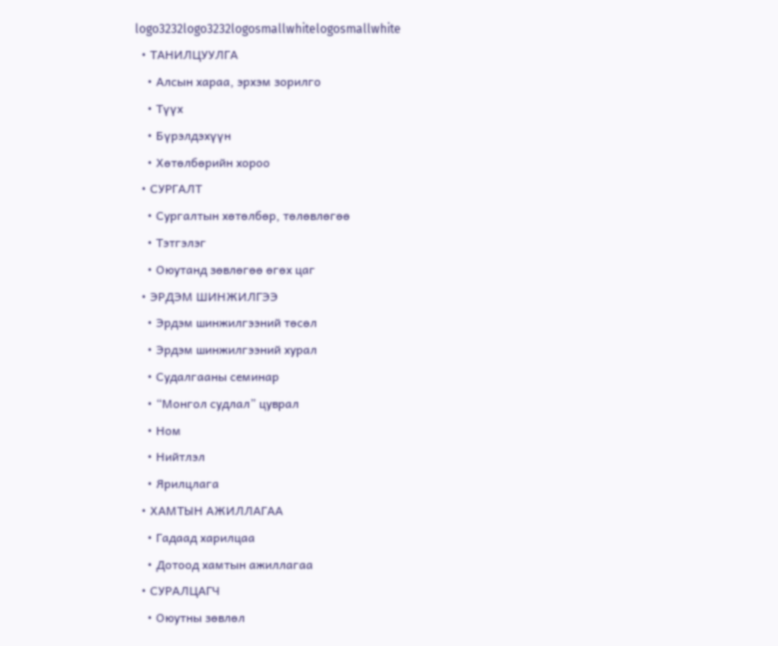logo3232logo3232logosmallwhitelogosmallwhite
  • ТАНИЛЦУУЛГА
    • Алсын хараа, эрхэм зорилго
    • Түүх
    • Бүрэлдэхүүн
    • Хөтөлбөрийн хороо
  • СУРГАЛТ
    • Сургалтын хөтөлбөр, төлөвлөгөө
    • Тэтгэлэг
    • Оюутанд зөвлөгөө өгөх цаг
  • ЭРДЭМ ШИНЖИЛГЭЭ
    • Эрдэм шинжилгээний төсөл
    • Эрдэм шинжилгээний хурал
    • Судалгааны семинар
    • “Монгол судлал” цуврал
    • Ном
    • Нийтлэл
    • Ярилцлага
  • ХАМТЫН АЖИЛЛАГАА
    • Гадаад харилцаа
    • Дотоод хамтын ажиллагаа
  • СУРАЛЦАГЧ
    • Оюутны зөвлөл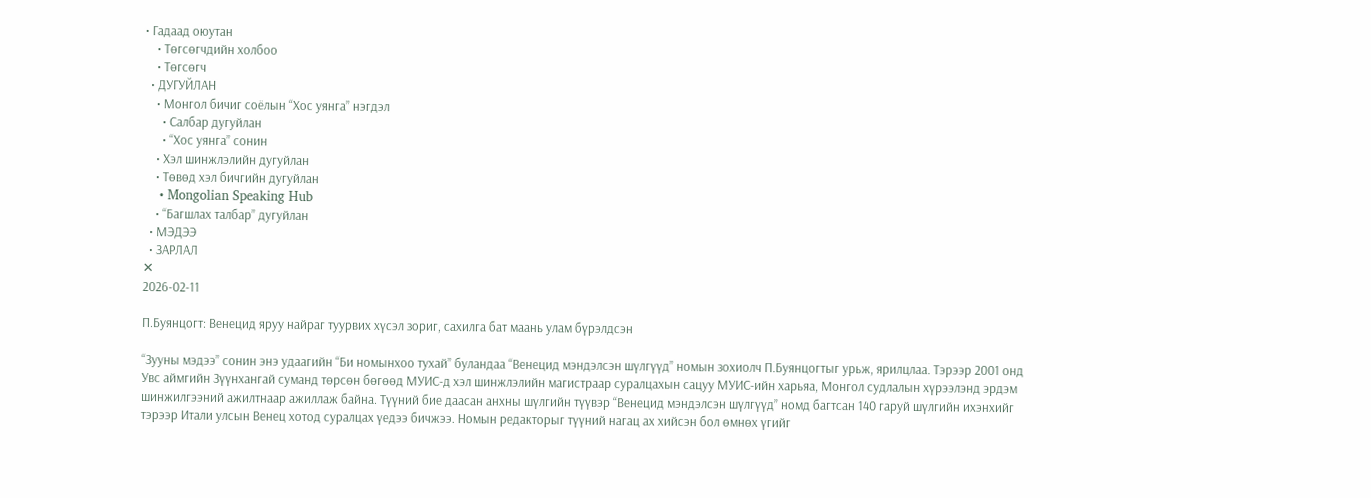• Гадаад оюутан
    • Төгсөгчдийн холбоо
    • Төгсөгч
  • ДУГУЙЛАН
    • Монгол бичиг соёлын “Хос уянга” нэгдэл
      • Салбар дугуйлан
      • “Хос уянга” сонин
    • Хэл шинжлэлийн дугуйлан
    • Төвөд хэл бичгийн дугуйлан
    • Mongolian Speaking Hub
    • “Багшлах талбар” дугуйлан
  • МЭДЭЭ
  • ЗАРЛАЛ
✕
2026-02-11

П.Буянцогт: Венецид яруу найраг туурвих хүсэл зориг, сахилга бат маань улам бүрэлдсэн

“Зууны мэдээ” сонин энэ удаагийн “Би номынхоо тухай” буландаа “Венецид мэндэлсэн шүлгүүд” номын зохиолч П.Буянцогтыг урьж, ярилцлаа. Тэрээр 2001 онд Увс аймгийн Зүүнхангай суманд төрсөн бөгөөд МУИС-д хэл шинжлэлийн магистраар суралцахын сацуу МУИС-ийн харьяа, Монгол судлалын хүрээлэнд эрдэм шинжилгээний ажилтнаар ажиллаж байна. Түүний бие даасан анхны шүлгийн түүвэр “Венецид мэндэлсэн шүлгүүд” номд багтсан 140 гаруй шүлгийн ихэнхийг тэрээр Итали улсын Венец хотод суралцах үедээ бичжээ. Номын редакторыг түүний нагац ах хийсэн бол өмнөх үгийг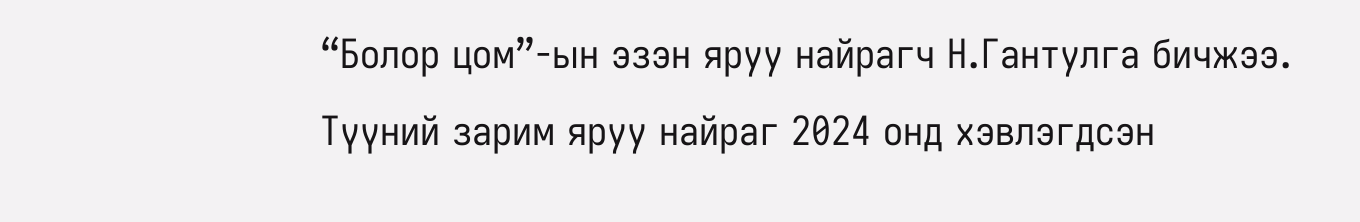“Болор цом”-ын эзэн яруу найрагч Н.Гантулга бичжээ. Түүний зарим яруу найраг 2024 онд хэвлэгдсэн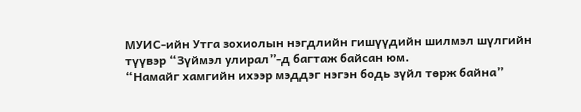МУИС-ийн Утга зохиолын нэгдлийн гишүүдийн шилмэл шүлгийн түүвэр “Зүймэл улирал”-д багтаж байсан юм.
“Намайг хамгийн ихээр мэддэг нэгэн бодь зүйл төрж байна”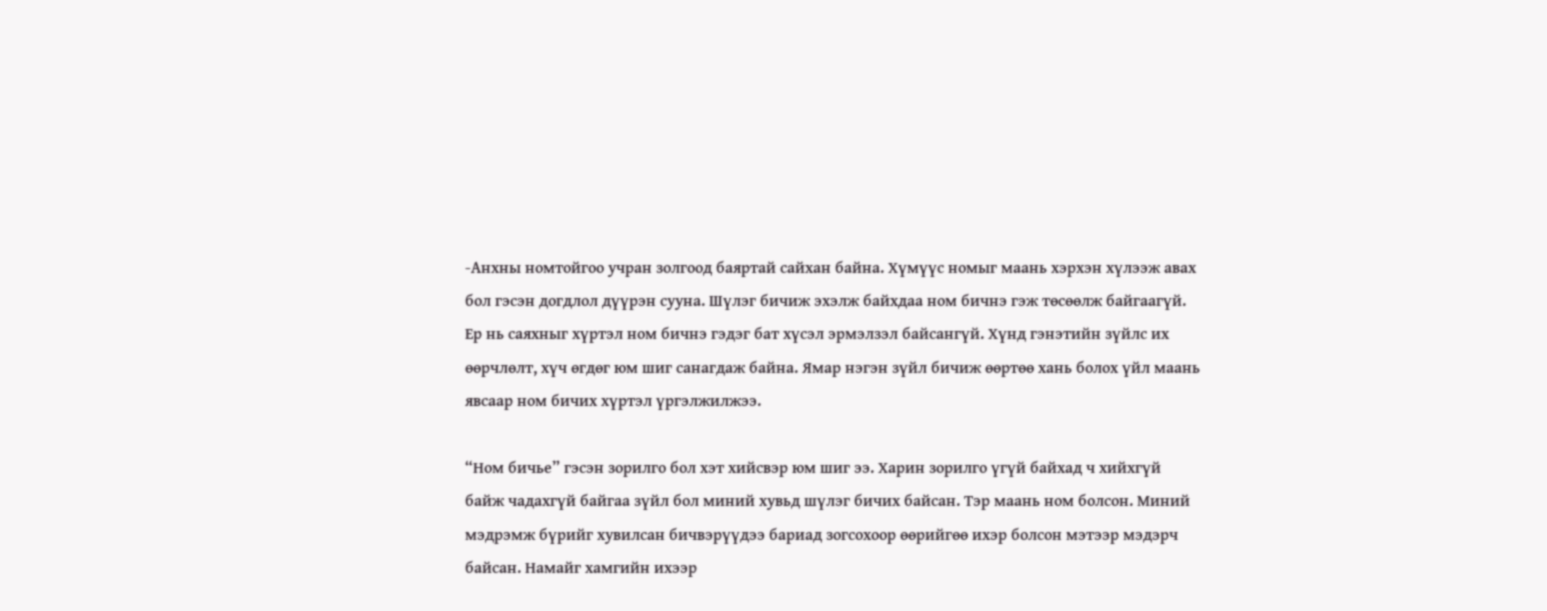-Анхны номтойгоо учран золгоод баяртай сайхан байна. Хүмүүс номыг маань хэрхэн хүлээж авах бол гэсэн догдлол дүүрэн сууна. Шүлэг бичиж эхэлж байхдаа ном бичнэ гэж төсөөлж байгаагүй. Ер нь саяхныг хүртэл ном бичнэ гэдэг бат хүсэл эрмэлзэл байсангүй. Хүнд гэнэтийн зүйлс их өөрчлөлт, хүч өгдөг юм шиг санагдаж байна. Ямар нэгэн зүйл бичиж өөртөө хань болох үйл маань явсаар ном бичих хүртэл үргэлжилжээ.

“Ном бичье” гэсэн зорилго бол хэт хийсвэр юм шиг ээ. Харин зорилго үгүй байхад ч хийхгүй байж чадахгүй байгаа зүйл бол миний хувьд шүлэг бичих байсан. Тэр маань ном болсон. Миний мэдрэмж бүрийг хувилсан бичвэрүүдээ бариад зогсохоор өөрийгөө ихэр болсон мэтээр мэдэрч байсан. Намайг хамгийн ихээр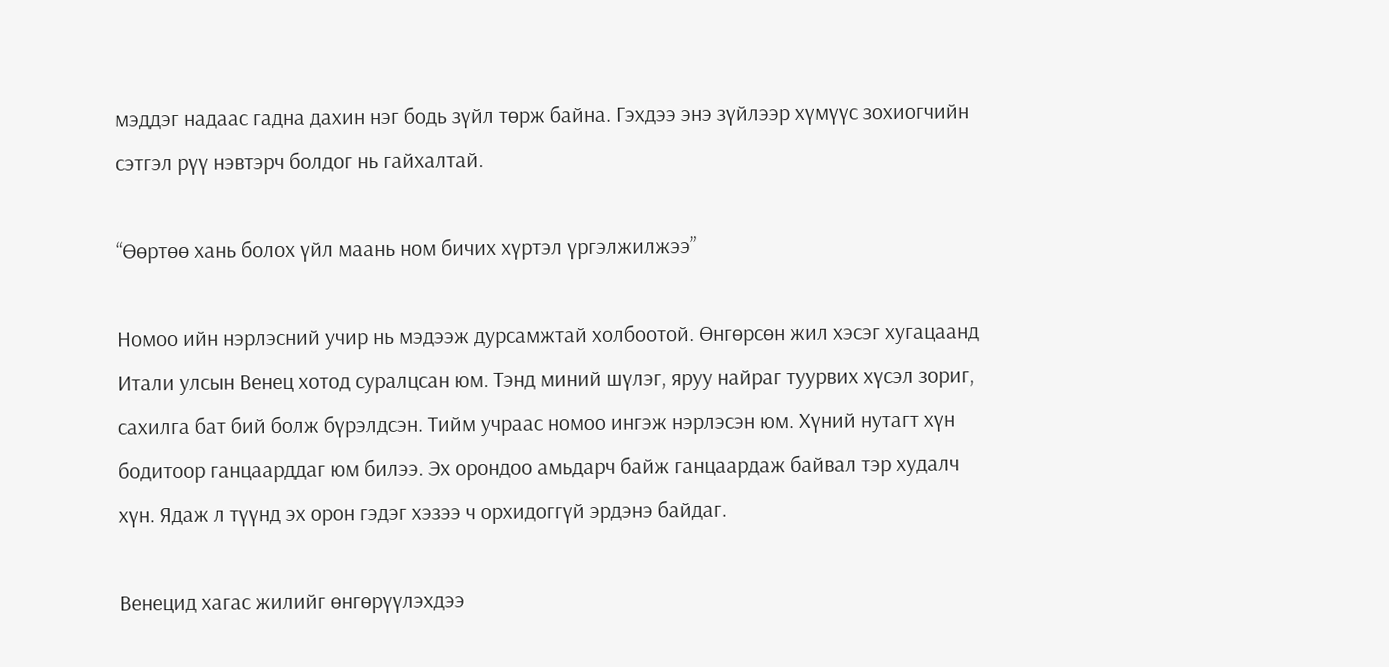мэддэг надаас гадна дахин нэг бодь зүйл төрж байна. Гэхдээ энэ зүйлээр хүмүүс зохиогчийн сэтгэл рүү нэвтэрч болдог нь гайхалтай.

“Өөртөө хань болох үйл маань ном бичих хүртэл үргэлжилжээ”

Номоо ийн нэрлэсний учир нь мэдээж дурсамжтай холбоотой. Өнгөрсөн жил хэсэг хугацаанд Итали улсын Венец хотод суралцсан юм. Тэнд миний шүлэг, яруу найраг туурвих хүсэл зориг, сахилга бат бий болж бүрэлдсэн. Тийм учраас номоо ингэж нэрлэсэн юм. Хүний нутагт хүн бодитоор ганцаарддаг юм билээ. Эх орондоо амьдарч байж ганцаардаж байвал тэр худалч хүн. Ядаж л түүнд эх орон гэдэг хэзээ ч орхидоггүй эрдэнэ байдаг.

Венецид хагас жилийг өнгөрүүлэхдээ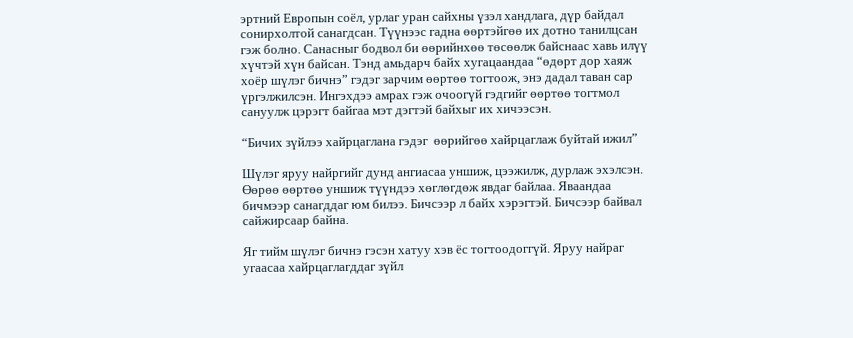эртний Европын соёл, урлаг уран сайхны үзэл хандлага, дүр байдал сонирхолтой санагдсан. Түүнээс гадна өөртэйгөө их дотно танилцсан гэж болно. Санасныг бодвол би өөрийнхөө төсөөлж байснаас хавь илүү хүчтэй хүн байсан. Тэнд амьдарч байх хугацаандаа “өдөрт дор хаяж хоёр шүлэг бичнэ” гэдэг зарчим өөртөө тогтоож, энэ дадал таван сар үргэлжилсэн. Ингэхдээ амрах гэж очоогүй гэдгийг өөртөө тогтмол сануулж цэрэгт байгаа мэт дэгтэй байхыг их хичээсэн.

“Бичих зүйлээ хайрцаглана гэдэг  өөрийгөө хайрцаглаж буйтай ижил”

Шүлэг яруу найргийг дунд ангиасаа уншиж, цээжилж, дурлаж эхэлсэн. Өөрөө өөртөө уншиж түүндээ хөглөгдөж явдаг байлаа. Яваандаа бичмээр санагддаг юм билээ. Бичсээр л байх хэрэгтэй. Бичсээр байвал сайжирсаар байна.

Яг тийм шүлэг бичнэ гэсэн хатуу хэв ёс тогтоодоггүй. Яруу найраг угаасаа хайрцаглагддаг зүйл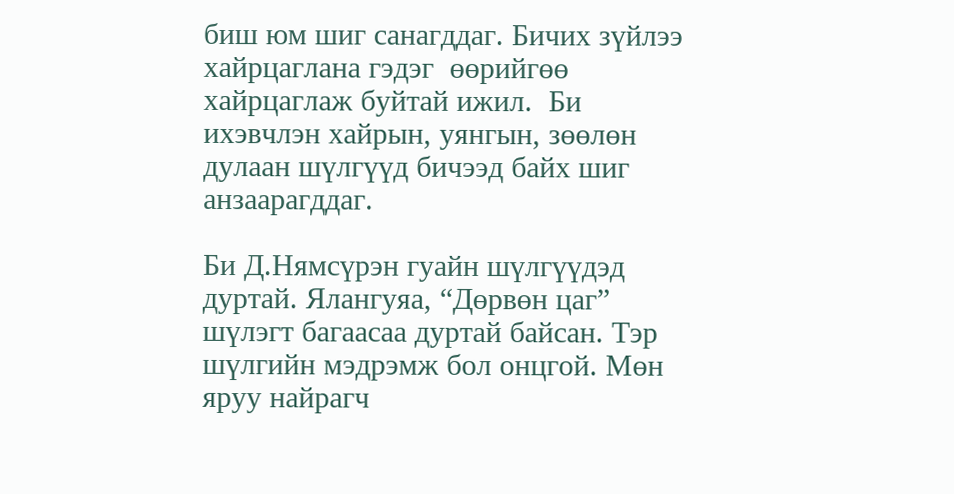биш юм шиг санагддаг. Бичих зүйлээ хайрцаглана гэдэг  өөрийгөө хайрцаглаж буйтай ижил.  Би ихэвчлэн хайрын, уянгын, зөөлөн дулаан шүлгүүд бичээд байх шиг анзаарагддаг.

Би Д.Нямсүрэн гуайн шүлгүүдэд дуртай. Ялангуяа, “Дөрвөн цаг” шүлэгт багаасаа дуртай байсан. Тэр шүлгийн мэдрэмж бол онцгой. Мөн яруу найрагч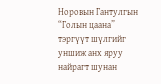Норовын Гантулгын “Голын цаана” тэргүүт шүлгийг уншиж анх яруу найрагт шунан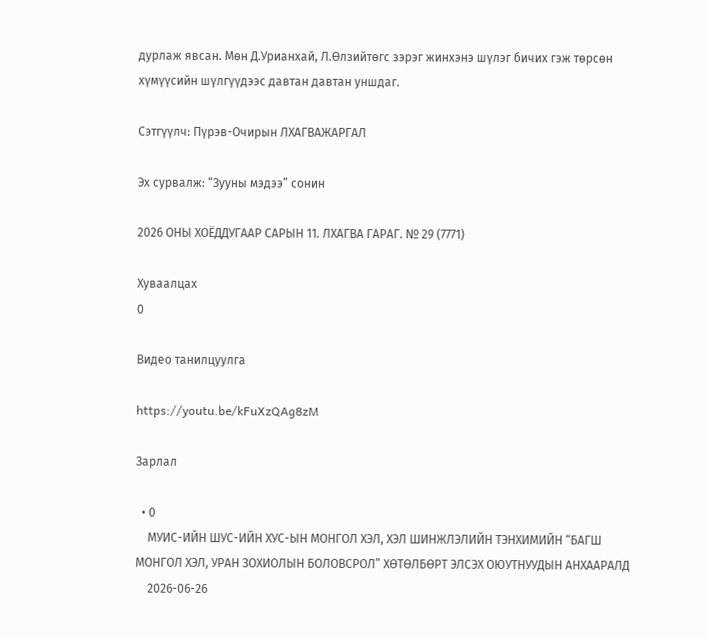дурлаж явсан. Мөн Д.Урианхай, Л.Өлзийтөгс зэрэг жинхэнэ шүлэг бичих гэж төрсөн хүмүүсийн шүлгүүдээс давтан давтан уншдаг.

Сэтгүүлч: Пүрэв-Очирын ЛХАГВАЖАРГАЛ

Эх сурвалж: “Зууны мэдээ” сонин

2026 ОНЫ ХОЁДДУГААР САРЫН 11. ЛХАГВА ГАРАГ. № 29 (7771)

Хуваалцах
0

Видео танилцуулга

https://youtu.be/kFuXzQAg8zM

Зарлал

  • 0
    МУИС-ИЙН ШУС-ИЙН ХУС-ЫН МОНГОЛ ХЭЛ, ХЭЛ ШИНЖЛЭЛИЙН ТЭНХИМИЙН “БАГШ МОНГОЛ ХЭЛ, УРАН ЗОХИОЛЫН БОЛОВСРОЛ” ХӨТӨЛБӨРТ ЭЛСЭХ ОЮУТНУУДЫН АНХААРАЛД
    2026-06-26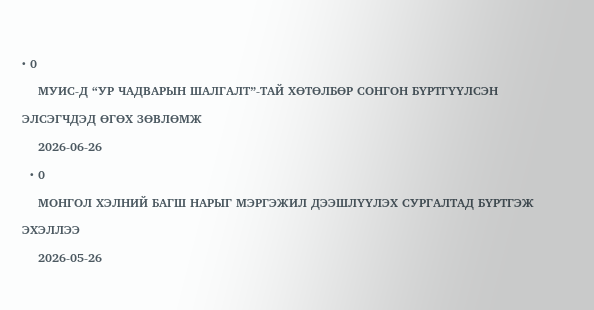• 0
    МУИС-Д “УР ЧАДВАРЫН ШАЛГАЛТ”-ТАЙ ХӨТӨЛБӨР СОНГОН БҮРТГҮҮЛСЭН ЭЛСЭГЧДЭД ӨГӨХ ЗӨВЛӨМЖ
    2026-06-26
  • 0
    МОНГОЛ ХЭЛНИЙ БАГШ НАРЫГ МЭРГЭЖИЛ ДЭЭШЛҮҮЛЭХ СУРГАЛТАД БҮРТГЭЖ ЭХЭЛЛЭЭ
    2026-05-26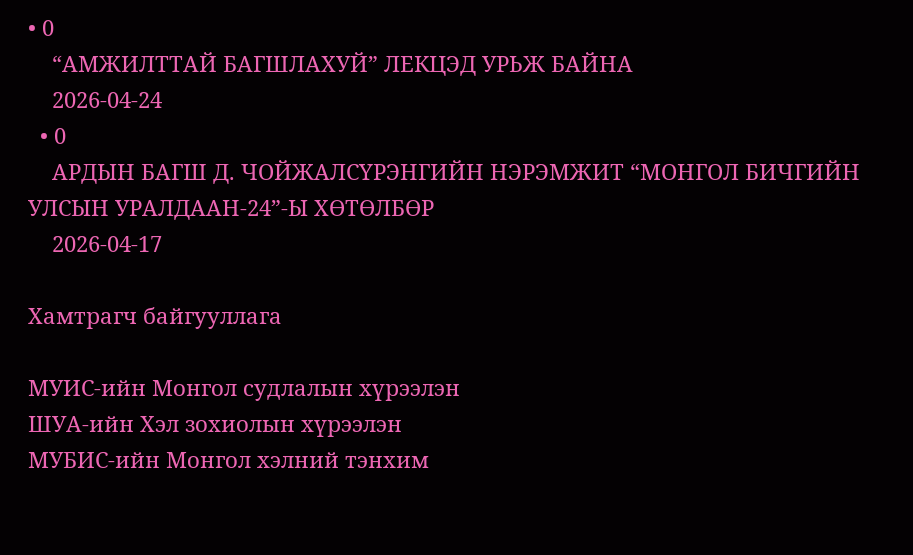• 0
    “АМЖИЛТТАЙ БАГШЛАХУЙ” ЛЕКЦЭД УРЬЖ БАЙНА
    2026-04-24
  • 0
    АРДЫН БАГШ Д. ЧОЙЖАЛСҮРЭНГИЙН НЭРЭМЖИТ “МОНГОЛ БИЧГИЙН УЛСЫН УРАЛДААН-24”-Ы ХӨТӨЛБӨР
    2026-04-17

Хамтрагч байгууллага

МУИС-ийн Монгол судлалын хүрээлэн
ШУА-ийн Хэл зохиолын хүрээлэн
МУБИС-ийн Монгол хэлний тэнхим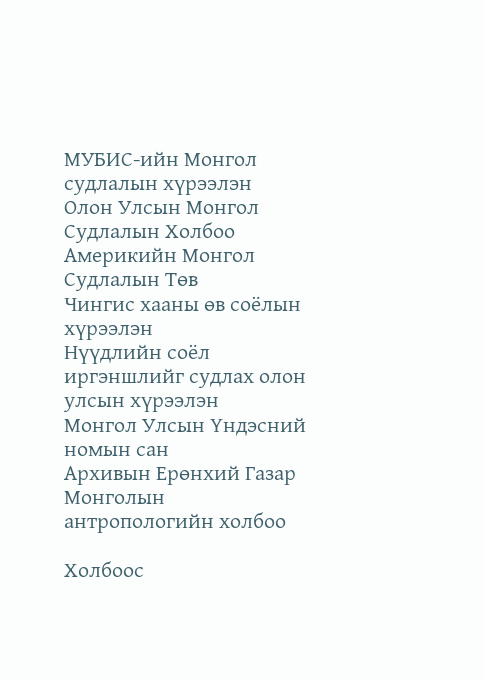МУБИС-ийн Монгол судлалын хүрээлэн
Олон Улсын Монгол Судлалын Холбоо
Америкийн Монгол Судлалын Төв
Чингис хааны өв соёлын хүрээлэн
Нүүдлийн соёл иргэншлийг судлах олон улсын хүрээлэн
Монгол Улсын Үндэсний номын сан
Архивын Ерөнхий Газар
Монголын антропологийн холбоо

Холбоос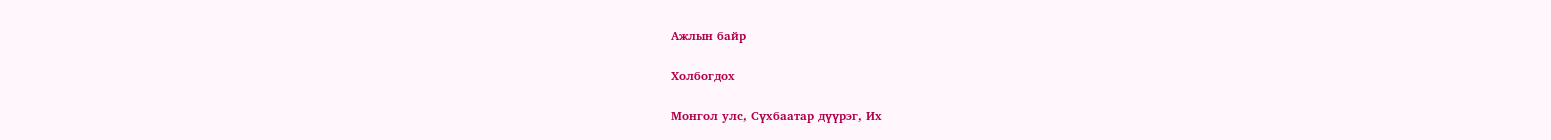Ажлын байр

Холбогдох

Монгол улс, Сүхбаатар дүүрэг, Их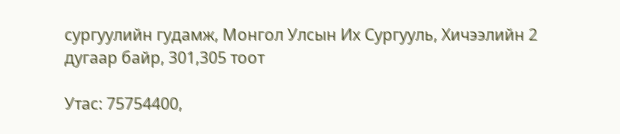сургуулийн гудамж, Монгол Улсын Их Сургууль, Хичээлийн 2 дугаар байр, 301,305 тоот

Утас: 75754400,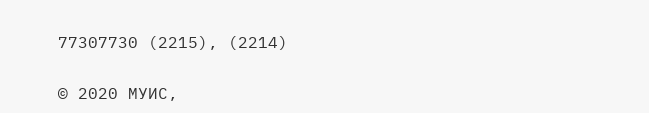77307730 (2215), (2214)

© 2020 МУИС,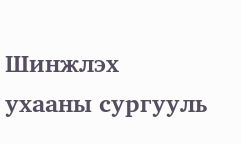Шинжлэх ухааны сургууль